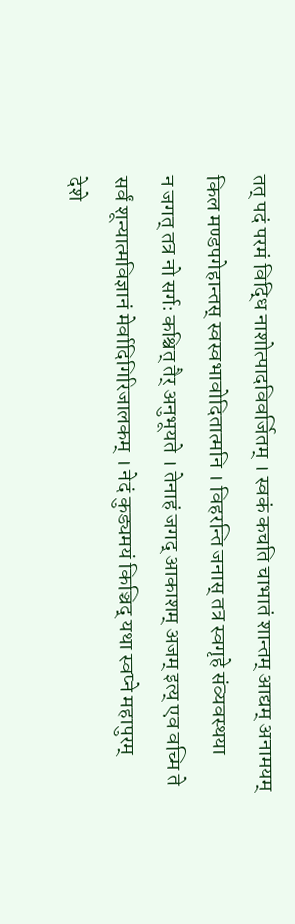तत् पदं परमं विद्धि नाशोत्पादविवर्जितम् । स्वकं कचति चाभातं शान्तम् आद्यम् अनामयम्
किल मण्डपगेहान्तस् स्वस्वभावोदितात्मनि । विहरन्ति जनास् तत्र स्वगृहे संव्यवस्थया
न जगत् तत्र नो सर्गः कश्चित् तैर् अनुभूयते । तेनाहं जगद् आकाशम् अजम् इत्य् एव वच्मि ते
सर्वं शून्यात्मविज्ञानं मेर्वादिगिरिजालकम् । नेदं कुड्यमयं किञ्चिद् यथा स्वप्ने महापुरम्
देशे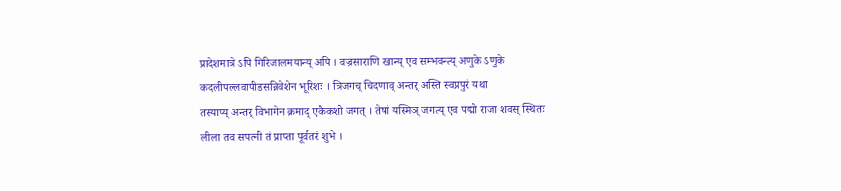प्रादेशमात्रे ऽपि गिरिजालमयान्य् अपि । वज्रसाराणि खान्य् एव सम्भवन्त्य् अणुके ऽणुके
कदलीपल्लवापीडसन्निवेशेन भूरिशः । त्रिजगच् चिदणाव् अन्तर् अस्ति स्वप्नपुरं यथा
तस्याप्य् अन्तर् विभागेन क्रमाद् एकैकशो जगत् । तेषां यस्मिञ् जगत्य् एव पद्मो राजा शवस् स्थितः
लीला तव सपत्नी तं प्राप्ता पूर्वतरं शुभे ।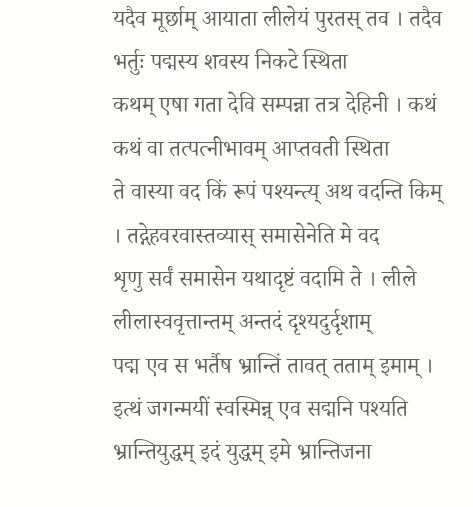यदैव मूर्छाम् आयाता लीलेयं पुरतस् तव । तदैव भर्तुः पद्मस्य शवस्य निकटे स्थिता
कथम् एषा गता देवि सम्पन्ना तत्र देहिनी । कथं कथं वा तत्पत्नीभावम् आप्तवती स्थिता
ते वास्या वद किं रूपं पश्यन्त्य् अथ वदन्ति किम् । तद्गेहवरवास्तव्यास् समासेनेति मे वद
शृणु सर्वं समासेन यथादृष्टं वदामि ते । लीले लीलास्ववृत्तान्तम् अन्तदं दृश्यदुर्दृशाम्
पद्म एव स भर्तैष भ्रान्तिं तावत् तताम् इमाम् । इत्थं जगन्मयीं स्वस्मिन्न् एव सद्मनि पश्यति
भ्रान्तियुद्धम् इदं युद्धम् इमे भ्रान्तिजना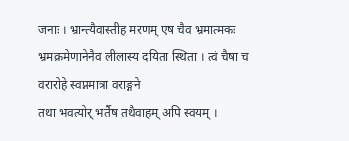जनाः । भ्रान्त्यैवास्तीह मरणम् एष चैव भ्रमात्मकः
भ्रमक्रमेणानेनैव लीलास्य दयिता स्थिता । त्वं चैषा च वरारोहे स्वप्नमात्रा वराङ्गने
तथा भवत्योर् भर्तैष तथैवाहम् अपि स्वयम् ।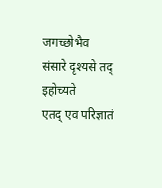जगच्छोभैव संसारे दृश्यसे तद् इहोच्यते
एतद् एव परिज्ञातं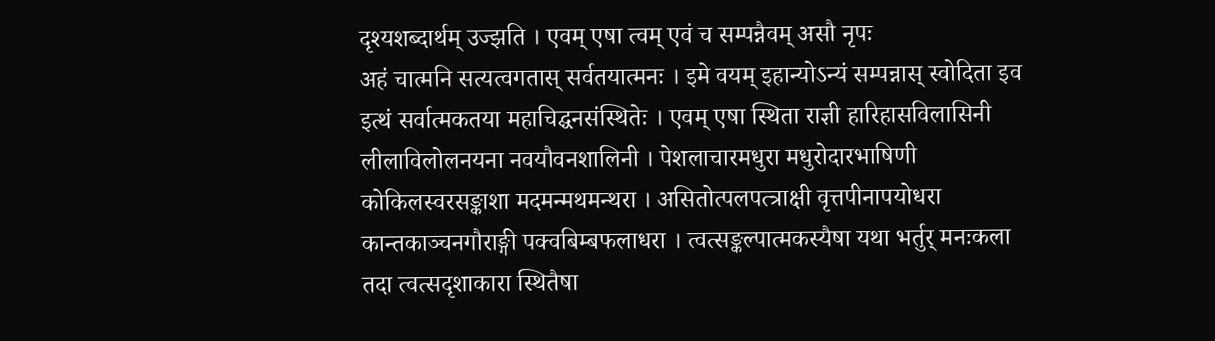दृश्यशब्दार्थम् उज्झति । एवम् एषा त्वम् एवं च सम्पन्नैवम् असौ नृपः
अहं चात्मनि सत्यत्वगतास् सर्वतयात्मनः । इमे वयम् इहान्योऽन्यं सम्पन्नास् स्वोदिता इव
इत्थं सर्वात्मकतया महाचिद्घनसंस्थितेः । एवम् एषा स्थिता राज्ञी हारिहासविलासिनी
लीलाविलोलनयना नवयौवनशालिनी । पेशलाचारमधुरा मधुरोदारभाषिणी
कोकिलस्वरसङ्काशा मदमन्मथमन्थरा । असितोत्पलपत्त्राक्षी वृत्तपीनापयोधरा
कान्तकाञ्चनगौराङ्गी पक्वबिम्बफलाधरा । त्वत्सङ्कल्पात्मकस्यैषा यथा भर्तुर् मनःकला
तदा त्वत्सदृशाकारा स्थितैषा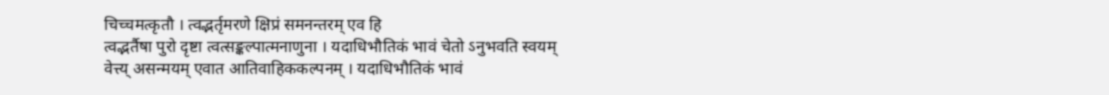चिच्चमत्कृतौ । त्वद्भर्तृमरणे क्षिप्रं समनन्तरम् एव हि
त्वद्भर्तैषा पुरो दृष्टा त्वत्सङ्कल्पात्मनाणुना । यदाधिभौतिकं भावं चेतो ऽनुभवति स्वयम्
वेत्त्य् असन्मयम् एवात आतिवाहिककल्पनम् । यदाधिभौतिकं भावं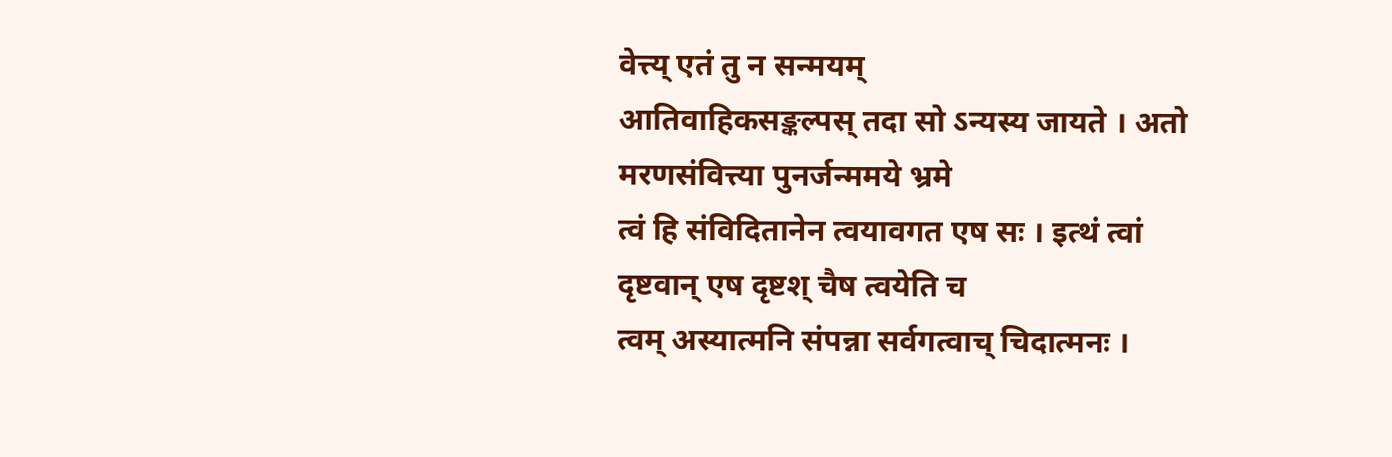वेत्त्य् एतं तु न सन्मयम्
आतिवाहिकसङ्कल्पस् तदा सो ऽन्यस्य जायते । अतो मरणसंवित्त्या पुनर्जन्ममये भ्रमे
त्वं हि संविदितानेन त्वयावगत एष सः । इत्थं त्वां दृष्टवान् एष दृष्टश् चैष त्वयेति च
त्वम् अस्यात्मनि संपन्ना सर्वगत्वाच् चिदात्मनः ।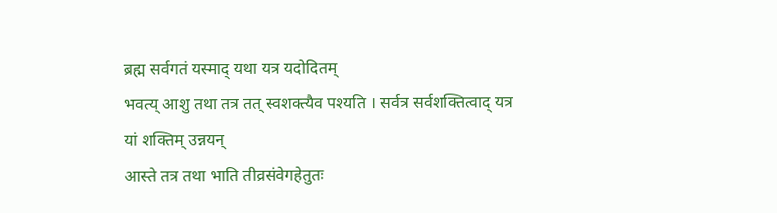ब्रह्म सर्वगतं यस्माद् यथा यत्र यदोदितम्
भवत्य् आशु तथा तत्र तत् स्वशक्त्यैव पश्यति । सर्वत्र सर्वशक्तित्वाद् यत्र यां शक्तिम् उन्नयन्
आस्ते तत्र तथा भाति तीव्रसंवेगहेतुतः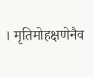। मृतिमोहक्षणेनैव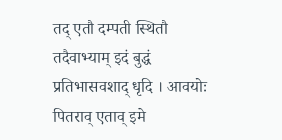तद् एतौ दम्पती स्थितौ
तदैवाभ्याम् इदं बुद्धं प्रतिभासवशाद् धृदि । आवयोः पितराव् एताव् इमे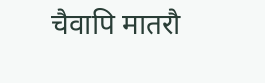चैवापि मातरौ